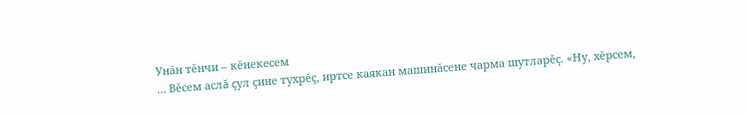Унăн тĕнчи – кĕнекесем
… Вĕсем аслă çул çине тухрĕç, иртсе каякан машинăсене чарма шутларĕç. «Ну, хĕрсем,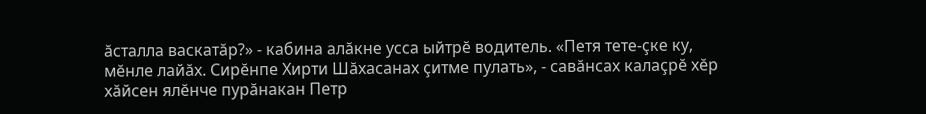ăсталла васкатăр?» - кабина алăкне усса ыйтрĕ водитель. «Петя тете-çке ку, мĕнле лайăх. Сирĕнпе Хирти Шăхасанах çитме пулать», - савăнсах калаçрĕ хĕр хăйсен ялĕнче пурăнакан Петр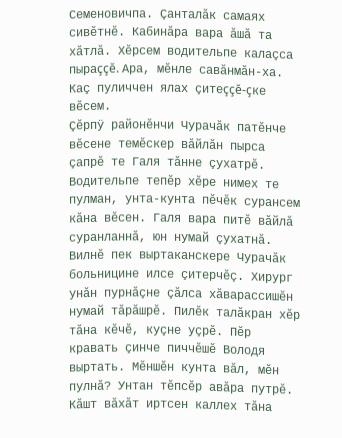Семеновичпа. Çанталăк самаях сивĕтнĕ. Кабинăра вара ăшă та хăтлă. Хĕрсем водительпе калаçса пыраççĕ. Ара, мĕнле савăнмăн-ха. Каç пуличчен ялах çитеççĕ-çке вĕсем.
Çĕрпÿ районĕнчи Чурачăк патĕнче вĕсене темĕскер вăйлăн пырса çапрĕ те Галя тăнне çухатрĕ. Водительпе тепĕр хĕре нимех те пулман, унта-кунта пĕчĕк сурансем кăна вĕсен. Галя вара питĕ вăйлă суранланнă, юн нумай çухатнă. Вилнĕ пек выртаканскере Чурачăк больницине илсе çитерчĕç. Хирург унăн пурнăçне çăлса хăварассишĕн нумай тăрăшрĕ. Пилĕк талăкран хĕр тăна кĕчĕ, куçне уçрĕ. Пĕр кравать çинче пиччĕшĕ Володя выртать. Мĕншĕн кунта вăл, мĕн пулнă? Унтан тĕпсĕр авăра путрĕ. Кăшт вăхăт иртсен каллех тăна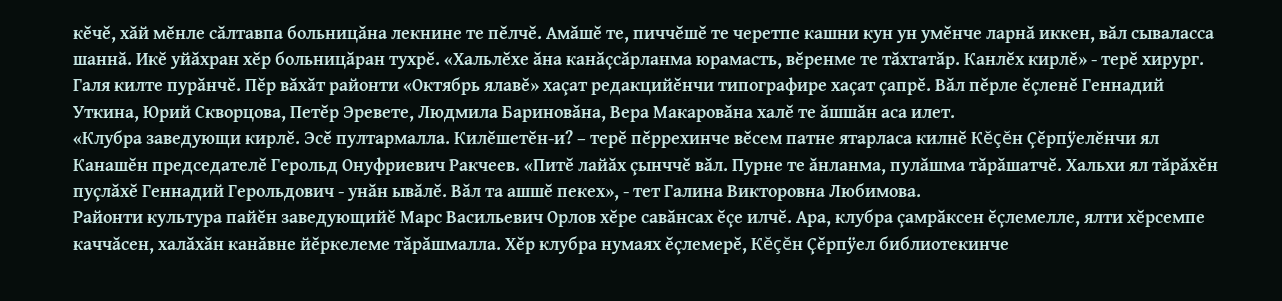кĕчĕ, хăй мĕнле сăлтавпа больницăна лекнине те пĕлчĕ. Амăшĕ те, пиччĕшĕ те черетпе кашни кун ун умĕнче ларнă иккен, вăл сываласса шаннă. Икĕ уйăхран хĕр больницăран тухрĕ. «Хальлĕхе ăна канăçсăрланма юрамасть, вĕренме те тăхтатăр. Канлĕх кирлĕ» - терĕ хирург.
Галя килте пурăнчĕ. Пĕр вăхăт районти «Октябрь ялавĕ» хаçат редакцийĕнчи типографире хаçат çапрĕ. Вăл пĕрле ĕçленĕ Геннадий Уткина, Юрий Скворцова, Петĕр Эревете, Людмила Бариновăна, Вера Макаровăна халĕ те ăшшăн аса илет.
«Клубра заведующи кирлĕ. Эсĕ пултармалла. Килĕшетĕн-и? – терĕ пĕррехинче вĕсем патне ятарласа килнĕ Кĕçĕн Çĕрпÿелĕнчи ял Канашĕн председателĕ Герольд Онуфриевич Ракчеев. «Питĕ лайăх çынччĕ вăл. Пурне те ăнланма, пулăшма тăрăшатчĕ. Хальхи ял тăрăхĕн пуçлăхĕ Геннадий Герольдович - унăн ывăлĕ. Вăл та ашшĕ пекех», - тет Галина Викторовна Любимова.
Районти культура пайĕн заведующийĕ Марс Васильевич Орлов хĕре савăнсах ĕçе илчĕ. Ара, клубра çамрăксен ĕçлемелле, ялти хĕрсемпе каччăсен, халăхăн канăвне йĕркелеме тăрăшмалла. Хĕр клубра нумаях ĕçлемерĕ, Кĕçĕн Çĕрпÿел библиотекинче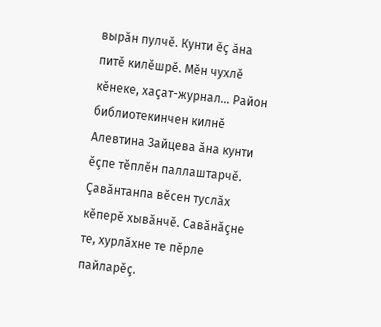вырăн пулчĕ. Кунти ĕç ăна питĕ килĕшрĕ. Мĕн чухлĕ кĕнеке, хаçат-журнал… Район библиотекинчен килнĕ Алевтина Зайцева ăна кунти ĕçпе тĕплĕн паллаштарчĕ. Çавăнтанпа вĕсен туслăх кĕперĕ хывăнчĕ. Савăнăçне те, хурлăхне те пĕрле пайларĕç.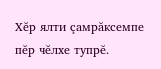Хĕр ялти çамрăксемпе пĕр чĕлхе тупрĕ.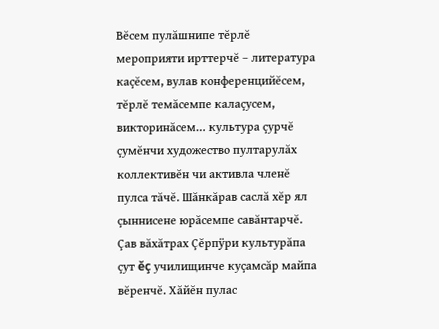Вĕсем пулăшнипе тĕрлĕ мероприяти ирттерчĕ – литература каçĕсем, вулав конференцийĕсем, тĕрлĕ темăсемпе калаçусем, викторинăсем… культура çурчĕ çумĕнчи художество пултарулăх коллективĕн чи активла членĕ пулса тăчĕ. Шăнкăрав саслă хĕр ял çыннисене юрăсемпе савăнтарчĕ. Çав вăхăтрах Çĕрпÿри культурăпа çут ĕç училищинче куçамсăр майпа вĕренчĕ. Хăйĕн пулас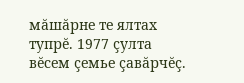мăшăрне те ялтах тупрĕ. 1977 çулта вĕсем çемье çавăрчĕç.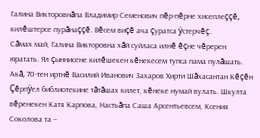Галина Викторовнăпа Владимир Семенович пĕр-пĕрне хисеплеççĕ, килĕштерсе пурăнаççĕ. Вĕсем виçĕ ача çуратса ÿстерчĕç.
Сăмах май, Галина Викторовна хăй суйласа илнĕ ĕçне чĕререн юратать. Ял çыннисене килĕшекен кĕнекесем тупса пама пулăшать. Акă, 70-тен иртнĕ Василий Иванович Захаров Хирти Шăхасантан Кĕçĕн Çĕрпÿел библиотекине тăтăшах килет, кĕнеке нумай вулать. Шкулта вĕренекен Катя Карпова, Настьăпа Саша Арсентьевсем, Ксения Соколова та –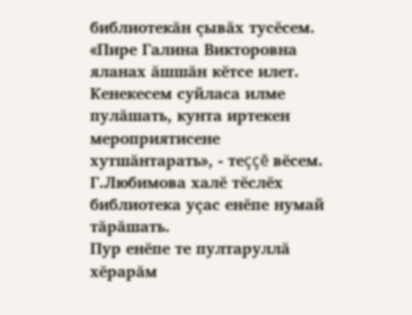библиотекăн çывăх тусĕсем. «Пире Галина Викторовна яланах ăшшăн кĕтсе илет. Кенекесем суйласа илме пулăшать, кунта иртекен мероприятисене хутшăнтарать», - теççĕ вĕсем.
Г.Любимова халĕ тĕслĕх библиотека уçас енĕпе нумай тăрăшать.
Пур енĕпе те пултаруллă хĕрарăм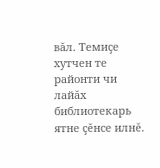вăл. Темиçе хутчен те районти чи лайăх библиотекарь ятне çĕнсе илнĕ.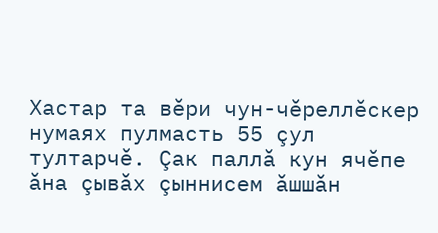Хастар та вĕри чун-чĕреллĕскер нумаях пулмасть 55 çул тултарчĕ. Çак паллă кун ячĕпе ăна çывăх çыннисем ăшшăн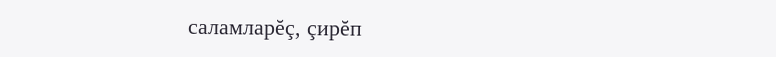саламларĕç, çирĕп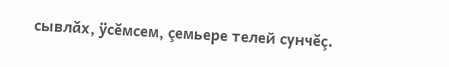сывлăх, ÿсĕмсем, çемьере телей сунчĕç.